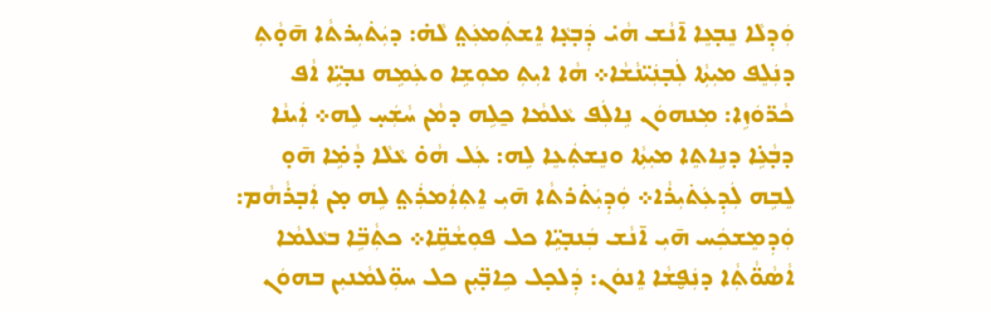ܘܲܕܼܠܵܐ ܢܸܒ̣ܥܸܐ ܐ̄ܢܵܫ ܗܵܝ̇ ܕܲܒ̣ܥ̣ܵܐ ܐܸܫܬܲܡܥܲܬ݀ ܠܵܗ̇: ܕܝܲܬ݁ܝܼܪܬܵܐ ܗ̄ܘ̣ܵܬܼ ܕܢܲܠܸܦ ܡܝܼܬܼܵܐ ܠܲܒ̣ܢܲܝ̈ܢܵܫܵܐ܀ ܗܵܐ ܐܝܼܬܼ ܡܘܼܫܹܐ ܘܥܲܡܹܗ ܢܒ̣ܝܹ̈ܐ ܐܵܦ ܟܵܪ̈ܘܿܙܹܐ: ܡܼܢܗܘܿܢ ܢܹܐܠܲܦ ܥܵܠܡܵܐ ܟ̱ܠܹܗ ܕܡܵܢ ܚܵܫܲܚ̣ ܠܹܗ܀ ܐܲܝܢܵܐ ܕܒ̣ܵܥܹ̇ܐ ܕܢܹܐܬܸܐ ܡܝܼܬܼܵܐ ܘܢܸܫܬܲܥܸܐ ܠܹܗ: ܥܲܠ ܗܵܘ̇ ܥܵܠܵܐ ܕܵܡܹ̇ܐ ܗ̄ܘ̣ ܠܸܒܹܗ ܠܲܕܼܥܲܬ݁ܝܼܪܵܐ܀ ܘܲܕܼܝܲܬ݁ܪܬܵܐ ܗ̄ܝܼ ܐܸܬܼܐܲܡܪܲܬ݀ ܠܹܗ ܡ̣ܢ ܐܲܒ̣ܪܵܗܵܡ: ܘܲܕܼܡܸܫܟܲܚ ܗ̄ܝܼ ܐ̄ܢܵܫ ܒܲܢܒ̣ܝܹ̈ܐ ܟܠ ܦܘܼܫܵܩܹ̈ܐ܀ ܟܬܼܵܒܹ̈ܐ ܒܥܵܠܡܵܐ ܐܵܣܵܘ̈ܵܬܼܵܐ ܕܢܲܦ̮ܫܵܐ ܐܸܢܘܿܢ: ܕܲܠܟ̣ܠ ܟܹܐܒ̣̈ܝܼܢ ܟܠ ܚܘܼ̈ܠܡܵܢܝܼܢ ܒܗܘܿܢ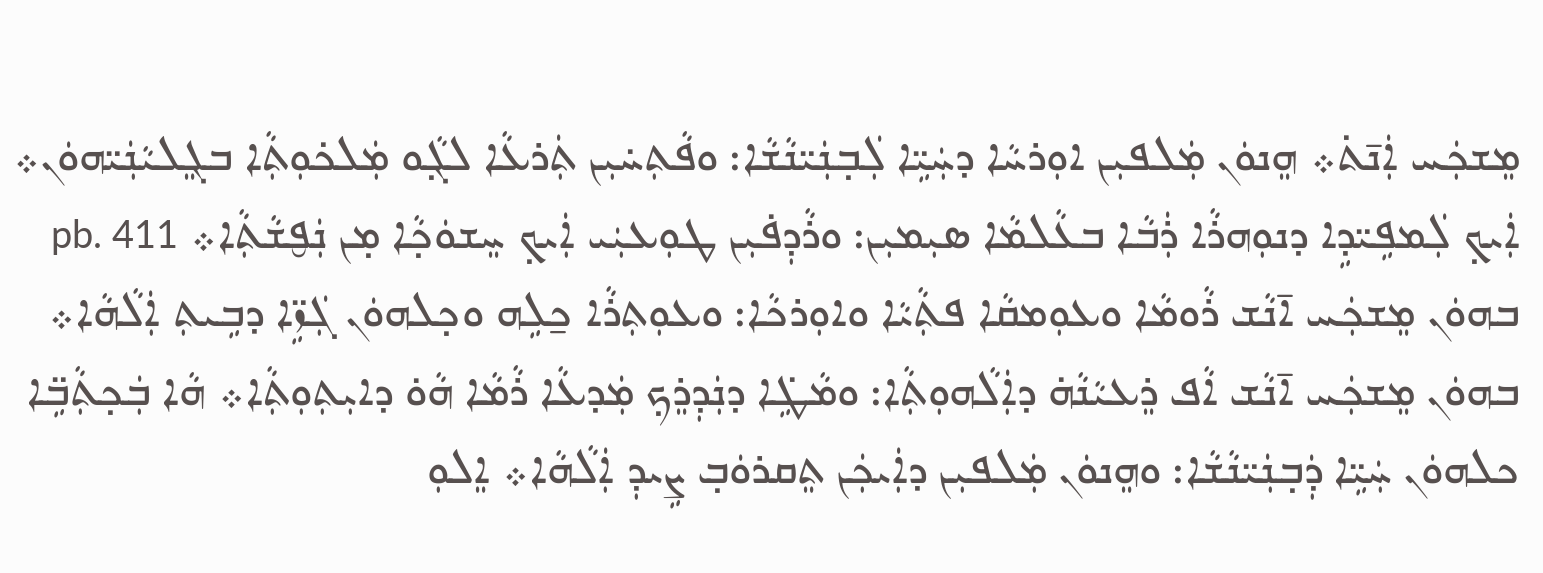ܡܸܫܟܲܚ ܐܲܢ̄ܬ݁܀ ܗܸܢܘܿܢ ܡܲܠܦܝܼܢ ܐܘܼܪܚܵܐ ܕܚܲܝܹ̈ܐ ܠܲܒ̣ܢܲܝ̈ܢܵܫܵܐ: ܘܦܵܬܼܚ̇ܝܼܢ ܬܲܪܥܵܐ ܠܓ̣ܵܘ ܡܲܠܟ݁ܘܼܬܼܵܐ ܒܓܸܠܝܵܢܲܝ̈ܗܘܿܢ܀ ܐܲܝܟ̣ ܠܲܡܦܹܝ̈ܕܹܐ ܕܢܘܼܗܪܵܐ ܪܲܒܵܐ ܒܥܵܠܡܵܐ ܣܝܼܡܝܼܢ: ܘܪܵܕܼܦ̇ܝܼܢ ܛܘܼܥܝܲܝ ܐܲܝܟ̣ ܚܸܫܘܿܟ̣ܵܐ ܡ̣ܢ ܢܲܦ̮ܫܵܬܼܵܐ܀ pb. 411 ܒܗܘܿܢ ܡܸܫܟܲܚ ܐ̄ܢܵܫ ܪܵܘܡܵܐ ܘܥܘܼܡܩܵܐ ܦܬܼܵܝܵܐ ܘܐܘܼܪܟܵܐ: ܘܥܘܼܬܼܪܵܐ ܟ̱ܠܹܗ ܘܟ̣ܠܗܘܿܢ ܓܲܙܹ̈ܐ ܕܒܹܝܬܼ ܐܲܠܵܗܵܐ܀ ܒܗܘܿܢ ܡܸܫܟܲܚ ܐ̄ܢܵܫ ܐܵܦ ܪܸܥܝܵܢܵܗ̇ ܕܐܲܠܵܗܘܼܬܼܵܐ: ܘܡܵܛܹ̇ܐ ܕܢܲܕܼܪܸܟ̣ ܡܲܕܥܵܐ ܪܵܡܵܐ ܗܵܘ̇ ܕܐܝܼܬܼܘܼܬܼܵܐ܀ ܗܵܐ ܒܲܟ̣ܬܼܵܒܹ̈ܐ ܟܠܗܘܿܢ ܚܲܝܹ̈ܐ ܕܲܒ̣ܢܲܝ̈ܢܵܫܵܐ: ܘܗܸܢܘܿܢ ܡܲܠܦܝܼܢ ܕܐܲܝܟܲܢ ܬܸܩܪܘܿܒ̣ ܨܹܝܕܼ ܐܲܠܵܗܵܐ܀ ܐܸܠܘܼ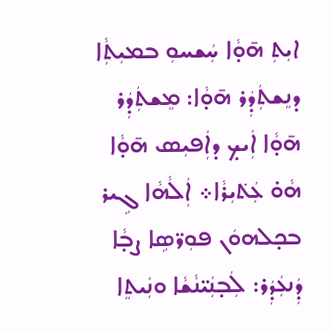ܐܝܼܬܼ ܗ̄ܘ̣ܵܐ ܚܲܫܚܘܼ ܒܡܝܼܬܼܵܐ ܕܢܸܫܬܲܕܲܪ ܗ̄ܘ̣ܵܐ: ܡܸܫܬܲܕܲܪ ܗ̄ܘ̣ܵܐ ܐܲܝܟ̣ ܕܐܲܦܝܼܣ ܗ̄ܘ̣ܵܐ ܗܵܘ̇ ܥܲܬ݁ܝܼܪܵܐ܀ ܐܲܠܵܗܵܐ ܓܹܝܪ ܒܟ̣ܠܗܘܿܢ ܦܘܼܪ̈ܣܹܐ ܨܒ̣ܵܐ ܕܲܢܥܲܕܲܪ: ܠܲܒ̣ܢܲܝ̈ܢܵܫܵܐ ܘܢܲܝܬܸܐ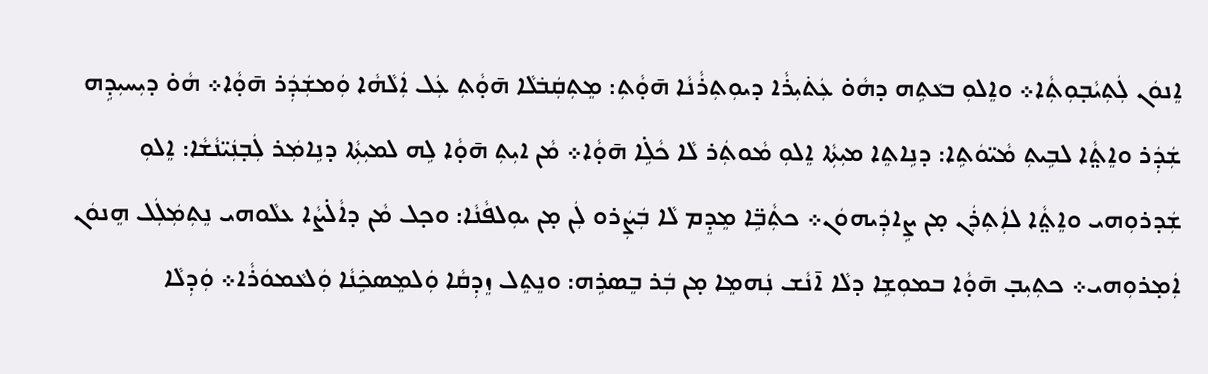ܐܸܢܘܿܢ ܠܲܬܼܝܵܒ̣ܘܼܬܼܵܐ܀ ܘܐܸܠܘܼ ܒܥܵܬܹܗ ܕܗܵܘ̇ ܥܲܬ݁ܝܼܪܵܐ ܕܝܘܼܬܼܪܵܢܵܐ ܗ̄ܘ̣ܵܬܼ: ܡܸܬܼܩܲܒ݁ܠܵܐ ܗ̄ܘ̣ܵܬܼ ܥܲܠ ܐܲܠܵܗܵܐ ܘܲܡܫܲܕܲܪ ܗ̄ܘ̣ܵܐ܀ ܗܵܘ̇ ܕܝܼܚܝܼܕܹܗ ܫܲܕܲܪ ܘܐܸܬ݀ܵܐ ܠܒܹܝܬܼ ܡܵܝ̈ܘܿܬܹܐ: ܕܢܹܐܬܸܐ ܡܝܼܬܼܵܐ ܐܸܠܘܼ ܡܵܘܬܲܪ ܠܵܐ ܟܵܠܹ̇ܐ ܗ̄ܘ̣ܵܐ܀ ܡܵܢ ܐܝܼܬܼ ܗ̄ܘ̣ܵܐ ܠܹܗ ܠܡܝܼܬܼܵܐ ܕܢܹܐܡܲܪ ܠܲܒ̣ܢܲܝ̈ܢܵܫܵܐ: ܐܸܠܘܼ ܫܲܕܪܘܼܗܝ ܘܐܸܬ݀ܵܐ ܠܐܲܬܼܪܲܢ ܡ̣ܢ ܨܹܐܕܲܝܗܘܿܢ܀ ܟܬܼܵܒܹ̈ܐ ܡܸܕܸܡ ܠܵܐ ܒܲܨܲܪܘ ܠܲܢ ܡ̣ܢ ܝܘܼܠܦܵܢܵܐ: ܘܟ̣ܠ ܡܵܢ ܕܐܵܠ̇ܨܵܐ ܥܠܵܘܗܝ ܢܸܬܼܡܲܠܲܠ ܗܸܢܘܿܢ ܐܲܡ̣ܪܘܼܗܝ܀ ܟܬܼܝܼܒ̣ ܗ̄ܘ̣ܵܐ ܒܡܘܼܫܹܐ ܕܠܵܐ ܐ̄ܢܵܫ ܢܲܗܡܸܐ ܡ̣ܢ ܒܲܪ ܒܸܣܪܹܗ: ܘܢܸܬܸܠ ܙܸܕܼܩܵܐ ܘܲܠܡܸܣܟܹ݁ܢܵܐ ܘܲܠܥܵܡܘܿܪܵܐ܀ ܘܲܕܼܠܵܐ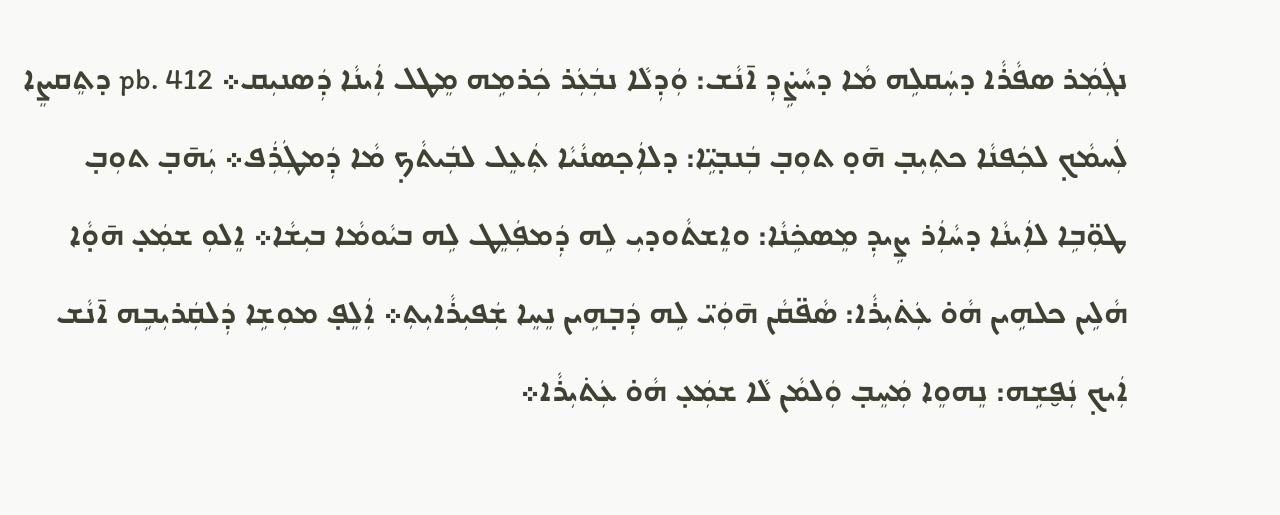ܢܓܲܡܲܪ ܣܦܵܪܵܐ ܕܚܲܩܠܹܗ ܡܵܐ ܕܚܵܨܹ̇ܕܼ ܐ̄ܢܵܫ: ܘܲܕܼܠܵܐ ܢܒܲܥܲܪ ܟܲܪܡܹܗ ܡܸܛܠ ܐܲܝܢܵܐ ܕܲܣܢܝܼܩ܀ pb. 412 ܕܬܸܩܨܸܐ ܠܲܚܡܵܟ̣ ܠܟܲܦܢܵܐ ܟܬܼܝܼܒ̣ ܗ̄ܘ̣ ܬܘܼܒ̣ ܒܲܢܒ̣ܝܹ̈ܐ: ܕܠܐܲܟ̣ܣܢܵܝܵܐ ܬܲܥܸܠ ܠܒܲܝܬܵܟ̣ ܡܵܐ ܕܲܡܛܲܪܲܦ܀ ܝܲܗ̄ܒ̣ ܬܘܼܒ̣ ܛܘܼ̈ܒܹܐ ܠܐܲܝܢܵܐ ܕܚܵܐܲܪ ܨܹܝܕܼ ܡܸܣܟܹ݁ܢܵܐ: ܘܐܸܫܬܵܘܕܝܼ ܠܹܗ ܕܲܡܦܲܠܸܛ ܠܹܗ ܒܝܵܘܡܵܐ ܒܝܼܫܵܐ܀ ܐܸܠܘܼ ܫܡܲܥ̣ ܗ̄ܘ̣ܵܐ ܗܵܠܹܝܢ ܟܠܗܹܝܢ ܗܵܘ̇ ܥܲܬ݁ܝܼܪܵܐ: ܣܵܦ̈ܩܵܢ ܗ̄ܘܲܝ̈ ܠܹܗ ܕܲܒ̣ܗܹܝܢ ܢܸܚܸܐ ܫܲܦܝܼܪܵܐܝܼܬܼ܀ ܐܲܠܸܦ̣ ܡܘܼܫܹܐ ܕܲܠܩܲܪܝܼܒܹܗ ܐ̄ܢܵܫ ܐܲܝܟ̣ ܢܲܦ̮ܫܹܗ: ܢܸܗܘܸܐ ܡܲܚܸܒ̣ ܘܲܠܡܵܢ ܠܵܐ ܫܡܲܥ̣ ܗܵܘ̇ ܥܲܬ݁ܝܼܪܵܐ܀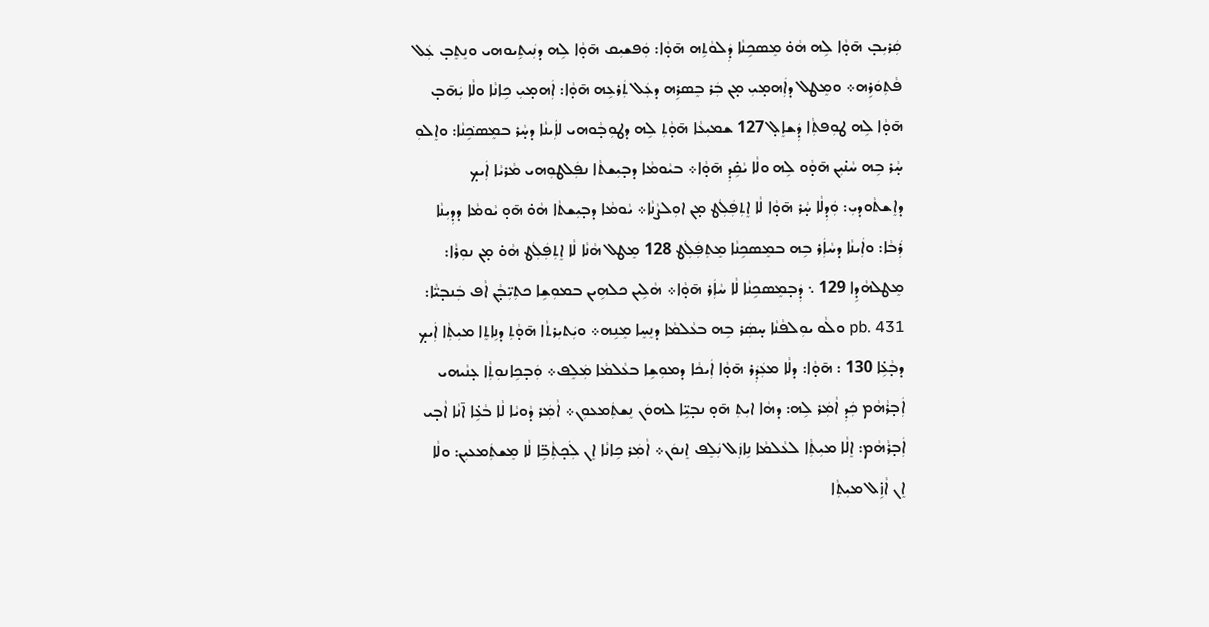ܩܲܪܝܼܒ̣ ܗ̄ܘ̣ܵܐ ܠܹܗ ܗܵܘ̇ ܡܸܣܟܹܢܵܐ ܕܲܠܘܵܬܹܗ ܗ̄ܘ̣ܵܐ: ܘܲܦܫܝܼܩ ܗ̄ܘ̣ܵܐ ܠܹܗ ܕܢܲܝܬܹܝܘܗܝ ܘܢܸܬܸܒ̣ ܥܲܠ ܦܵܬܼܘܿܪܹܗ܀ ܘܡܸܛܠ ܕܐܲܗܡ̣ܝܼ ܡ̣ܢ ܒܲܪ ܒܸܣܪܹܗ ܕܥܲܠ ܬܲܪܥܹܗ ܗ̄ܘ̣ܵܐ: ܐܲܗܡ̣ܝܼ ܟܹܐܢܵܐ ܘܠܵܐ ܝܲܗ̄ܒ̣ ܗ̄ܘ̣ܵܐ ܠܹܗ ܛܘܼܦܬܼܵܐ ܕܲܫܐܸܠ̣ 127 ܫܡܝܼܥܵܐ ܗ̄ܘ̣ܵܬܼ ܠܹܗ ܕܛܘܼܒ̣ܵܘܗܝ ܠܐܲܝܢܵܐ ܕܚ̣ܵܪ ܒܡܸܣܟܹ݁ܢܵܐ: ܘܐܸܠܘܼ ܚ̣ܵܪ ܒܹܗ ܚܵܢ̇ܝܼܢ ܗ̄ܘ̣ܵܘ ܠܹܗ ܘܠܵܐ ܝܵܩܹ̇ܕܼ ܗ̄ܘ̣ܵܐ܀ ܒܝܵܘܡܵܐ ܕܒ̣ܝܼܫܬܵܐ ܢܦܲܠܛܘܼܗܝ ܡܵܪܝܵܐ ܐܲܝܟ̣ ܕܐܸܫܬܵܘܕܝܼ: ܘܲܕܼܠܵܐ ܚ̣ܵܪ ܗ̄ܘ̣ܵܐ ܠܵܐ ܐܸܬܼܦܲܠܲܛ ܡ̣ܢ ܐܘܼܠܨܵܢܵܐ܀ ܝܵܘܡܵܐ ܕܒ̣ܝܼܫܬܵܐ ܗܵܘ̇ ܗ̄ܘ̣ ܝܵܘܡܵܐ ܕܕܼܝܼܢܵܐ ܪܲܒܵܐ: ܘܐܲܝܢܵܐ ܕܚܵܐܲܪ ܒܹܗ ܒܡܸܣܟܹܢܵܐ ܡܸܬܼܦܲܠܲܛ 128 ܡܸܛܠ ܗܵܢܵܐ ܠܵܐ ܐܸܬܼܦܲܠܲܛ ܗܵܘ̇ ܡ̣ܢ ܢܘܼܪܵܐ: ܡܸܛܠܗܵܕܹܐ 129 ܆ ܕܲܒ̣ܡܸܣܟܹܢܵܐ ܠܵܐ ܚܵܐܲܪ ܗ̄ܘ̣ܵܐ܀ ܗܵܠܹܝܢ ܟܠܗܹܝܢ ܒܡܘܼܫܹܐ ܟܬܼܝܼ̈ܒ̣ܵܢ ܐܵܦ ܒܲܢܒ̣ܝ̈ܵܐ: pb. 431 ܘܠܵܘ ܝܘܼܠܦܵܢܵܐ ܚ̣ܣܲܪ ܒܹܗ ܒܥܵܠܡܵܐ ܕܢܸܚܸܐ ܡܸܢܹܗ܀ ܘܝܲܬܝܼܪܬܵܐ ܗ̄ܘ̣ܵܬܼ ܕܢܹܐܬܸܐ ܡܝܼܬܼܵܐ ܐܲܝܟ̣ ܕܒ̣ܵܥܹ̇ܐ 130 : ܗ̄ܘ̣ܵܐ: ܕܠܵܐ ܡܥܲܕܲܪ ܗ̄ܘ̣ܵܐ ܐܲܝܟܵܐ ܕܡܘܼܫܹܐ ܒܥܵܠܡܵܐ ܡܲܠܸܦ܀ ܘܲܒ̣ܟܹܐܢܘܼܬܼܵܐ ܥ̣ܢܵܝܗܝ ܐܲܒ̣ܪܵܗܵܡ ܟܲܕܼ ܐܵܡܲܪ ܠܹܗ: ܕܗܵܐ ܐܝܼܬܼ ܗ̄ܘ̣ ܢܒ̣ܝܹ̈ܐ ܠܗܘܿܢ ܢܸܫܬܲܡܥܘܼܢ܀ ܐܵܡܲܪ ܕܵܘܝܵܐ ܠܵܐ ܒܵܥܹ̇ܐ ܐ̄ܢܵܐ ܐܵܒ̣ܝ ܐܲܒ̣ܪܵܗܵܡ: ܐܸܠܵܐ ܡܝܼܬܼܵܐ ܠܥܵܠܡܵܐ ܢܹܐܙܲܠ ܢܲܠܸܦ ܐܸܢܘܿܢ܀ ܐܵܡܲܪ ܟܹܐܢܵܐ ܐܸܢ ܠܲܟ̣ܬܼܵܒܹ̈ܐ ܠܵܐ ܡܸܫܬܲܡܥܝܼܢ: ܘܠܵܐ ܐܸܢ ܐܵܙܹ̇ܠ ܡܝܼܬܼܵܐ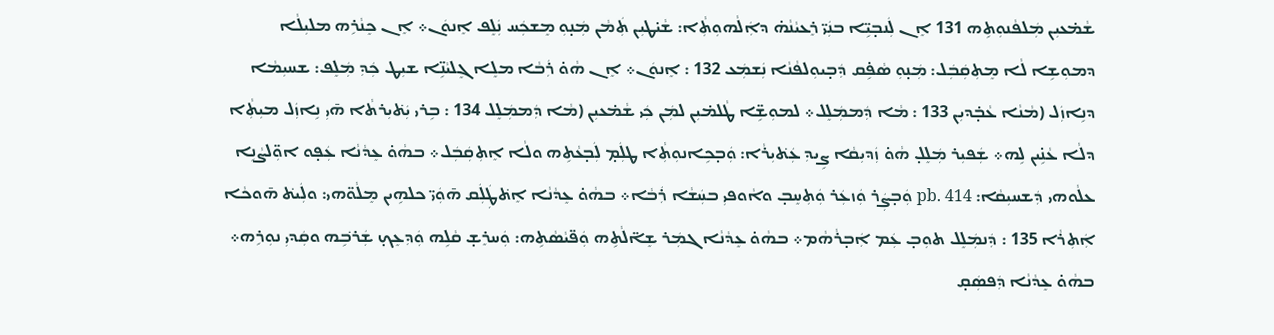ܫܵܡ̇ܥܝܼܢ ܡܲܠܦܵܢܘܼܬܹܗ 131 ܐܸܢ ܠܲܢܒ̣ܝܹ̈ܐ ܒܢܲܝ̈ ܪܸܥܝܵܢܵܗ̇ ܕܐܲܠܵܗܘܼܬܼܵܐ: ܫܵܝ̇ܛܝܼܢ ܬܲܡܵܢ ܡܲܢ̣ܘܼ ܡܸܫܟܲܚ ܢܲܠܸܦ ܐܸܢܘܿܢ܀ ܐܸܢ ܟܸܢܵܪܹܗ ܡܠܝܼܠܵܐ ܕܡܘܼܫܹܐ ܠܵܐ ܡܸܬܼܩܲܒܲܠ: ܡܲܢ̣ܘܼ ܣܵܦܹ̇ܩ ܕܲܒ̣ܝܘܼܠܦܵܢܵܐ ܢܲܫܡܲܥ 132 : ܐܸܢܘܿܢ܀ ܐܸܢ ܗܵܘ̇ ܪܲܒܵܐ ܡܠܸܐ ܓܸܠܝܵܢܹ̈ܐ ܫܝܼܛ ܟܲܕܼ ܡܲܠܸܦ: ܫܚܝܼܡܵܐ ܕܢܹܐܙܲܠ (ܡܵܢܵܐ ܥܵܒ̣̇ܕܝܼܢ 133 : ܡܵܐ ܕܲܡܡܲܠܸܠ܀ ܠܡܘܼܫܹ̈ܐ ܛܵܠܡ̇ܝܼܢ ܠܡܲܢ ܟܲܝ ܫܵܡ̇ܥܝܼܢ (ܡܵܐ ܕܲܡܡܲܠܸܠ 134 : ܒܹܪܝ ܝܲܬ݁ܝܼܪܬܵܐ ܗ̄ܝܼ ܢܹܐܙܲܠ ܡܝܼܬܼܵܐ ܕܠܵܐ ܥܵܢܹ̇ܝܢ ܠܹܗ܀ ܫܲܦܝܼܪ ܡܲܠܸܠ̣ ܗܵܘ̇ ܙܲܕܝܼܩܵܐ ܨܹܝܕܼ ܥܲܬ݁ܝܼܪܵܐ: ܘܲܒ̣ܟܹܐܢܘܼܬܼܵܐ ܛܠܲܡ̣ ܠܲܒ̣ܥܵܬܹܗ ܘܠܵܐ ܐܸܬܼܩܲܒܲܠ܀ ܒܗܵܘ̇ ܥܸܕܵܢܵܐ ܥܲܦ̣ܘ ܐܘܼ̈ܠܨܵܢܹܐ ܥܠܵܘܗܝ ܕܲܫܚܝܼܩܵܐ: pb. 414 ܘܲܒ̣ܨܲܪ ܘܲܙܥܲܪ ܘܲܬܼܚܸܒ̣ ܘܐܵܘܦܝܼ ܒܚܲܫܵܐ ܪܲܒܵܐ܀ ܒܗܵܘ̇ ܥܸܕܵܢܵܐ ܐܸܬ݁ܛܲܠܲܩ ܗ̄ܘܲܝ̈ ܟܠܗܹܝܢ ܡܸܠܵܘ̈ܗܝ: ܘܠܲܝܬ݁ ܗ̄ܘܟܵܐ ܐܲܬܼܪܵܐ 135 : ܕܲܢܡܲܠܸܠ ܬܘܼܒ̣ ܥܲܡ ܐܲܒ̣ܪܵܗܵܡ܀ ܒܗܵܘ̇ ܥܸܕܵܢܵܐ ܓܡܲܪ ܫܸܐ̈ܠܵܬܹܗ ܘܲܦ̈ܝܵܣܵܬܹܗ: ܘܲܚܪܸܫ̣ ܩܵܠܹܗ ܘܲܕܼܥܸܟ̣ ܫܲܪܒܹ݁ܗ ܘܩܲܕܝܼ ܢܘܼܪܹܗ܀ ܒܗܵܘ̇ ܥܸܕܵܢܵܐ ܕܲܦܣܲܩ̣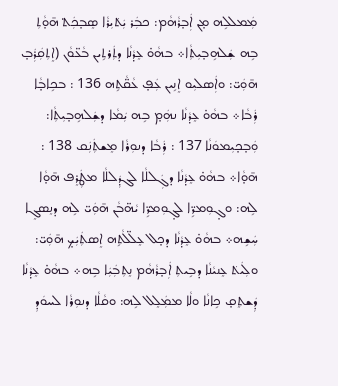ܡܲܡܠܠܹܗ ܡ̣ܢ ܐܲܒ̣ܪܵܗܵܡ: ܟܒܲܪ ܝܲܬ݁ܝܼܪܵܐ ܣܸܒ̣ܟܲܬ݀ ܗ̄ܘ̣ܵܬܼ ܒܹܗ ܫܲܠܗܹܒ̣ܝܼܬܼܵܐ܀ ܒܗܵܘ̇ ܥܸܕܵܢܵܐ ܕܬܲܪܬܹܝܢ ܒܵܥ̈ܘܵܢ (ܐܸܬܼܩܲܪܲܒ̣ ܗ̄ܘܲܝ̈: ܘܐܲܣܠܝܼܘ ܐܸܢܹܝܢ ܥܲܦ̣ ܥܵܩ̈ܵܬܹܗ 136 : ܒܟܹܐܒ̣ܵܐ ܪܲܒܵܐ܀ ܒܗܵܘ̇ ܥܸܕܵܢܵܐ ܢܗܲܡ̣ ܒܹܗ ܝܲܡܵܐ ܕܫܲܠܗܹܒ̣ܝܼܬܼܵܐ: ܘܲܒ̣ܟ̣ܝܼܡܘܿܢܵܐ 137 : ܪܲܒܵܐ ܕܢܘܼܪܵܐ ܡܸܫܬܲܢܲܩ 138 : ܗ̄ܘ̣ܵܐ܀ ܒܗܵܘ̇ ܥܸܕܵܢܵܐ ܕܓܲܠܠܵܐ ܠܓܕܲܠܠܵܐ ܡܛܲܪܸܦ ܗ̄ܘ̣ܵܐ ܠܹܗ: ܘܓ̣ܘܼܡܪܹ̈ܐ ܠܓ̣ܘܼܡܪܹ̈ܐ ܝܵܗ̈ܒܵܢ ܗ̄ܘܲܝ̈ ܠܹܗ ܕܢܸܣܓܸܐ ܚܲܫܹܗ܀ ܒܗܵܘ̇ ܥܸܕܵܢܵܐ ܕܟ̣ܠ ܥܸܠ̈ܠܵܬܹܗ ܐܸܣܬܲܝܲܟ̣ ܗ̄ܘܲܝ̈: ܘܠܲܝܬ݁ ܥܸܢܝܵܢܵܐ ܕܒܹܝܬܼ ܐܲܒ̣ܪܵܗܵܡ ܢܸܬܼܒܲܝܲܐ ܒܹܗ܀ ܒܗܵܘ̇ ܥܸܕܵܢܵܐ ܕܲܫܬܸܩ̣ ܟܹܐܢܵܐ ܘܠܵܐ ܡܡܲܠܸܠ ܠܹܗ: ܘܩܵܠܵܐ ܕܢܘܼܪܵܐ ܠܚܘܿܕܼ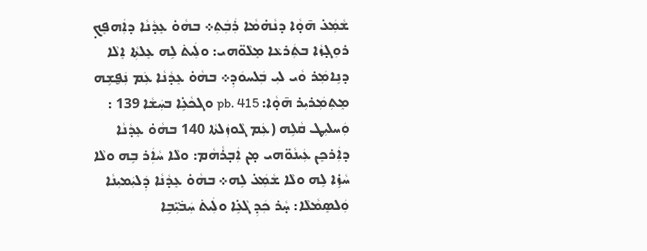ܫܵܡܲܥ̇ ܗ̄ܘ̣ܵܐ ܕܢܵܗ̇ܡܵܐ ܪܲܒܲܬܼ܀ ܒܗܵܘ̇ ܥܸܕܵܢܵܐ ܕܐܲܗܦܸܟ̣ ܪܘܼܓ̣ܙܵܐ ܒܬܲܪܥܵܐ ܡܸܠܵܘ̈ܗܝ: ܘܠܲܝܬ݁ ܠܹܗ ܥܸܠܬܼܵܐ ܐܸܠܵܐ ܕܢܹܐܡܲܪ ܘܵܝ ܠܝܼ ܒܲܠܚܘܿܕܼ܀ ܒܗܵܘ̇ ܥܸܕܵܢܵܐ ܥܲܡ ܢܲܦ̮ܫܹܗ ܡܸܬܼܡܲܪܝܼܪ ܗ̄ܘ̣ܵܐ: pb. 415 ܘܓܟܵܥܹ̇ܐ ܒܚܲܫܵܐ 139 : ܘܲܚܠܝܼܛ ܩܵܠܹܗ (ܥܲܡ ܓܵܘܙܲܠܬܵܐ 140 ܒܗܵܘ̇ ܥܸܕܵܢܵܐ ܕܐܲܪܟܸܢ ܥܲܝܢܵܘ̈ܗܝ ܡ̣ܢ ܐܲܒ̣ܪܵܗܵܡ: ܘܠܵܐ ܚܵܐܲܪ ܒܹܗ ܘܠܵܐ ܚܵܙܹ̇ܐ ܠܹܗ ܘܠܵܐ ܫܵܡܲܥ̇ ܠܹܗ܀ ܒܗܵܘ̇ ܥܸܕܵܢܵܐ ܕܲܠܝܲܡܝܼܢܵܐ ܘܲܠܣܸܡܵܠܵܐ: ܚ̣ܵܪ ܟܲܕܼ ܓܵܥܹ̇ܐ ܘܠܲܝܬ݁ ܚܲܒ݁ܝܼ̈ܒܹܐ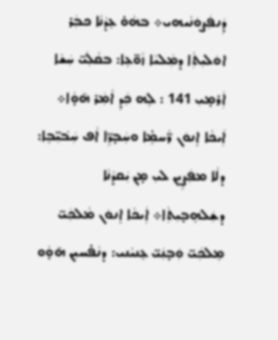ܕܲܢܦܲܨܘܿܢܵܝܗܝ܀ ܒܗܵܘ̇ ܥܸܕܵܢܵܐ ܟܒܲܪ ܐܘܿܠܝܼܬܼܵܐ ܕܡܲܠܝܵܐ ܙܵܘ̈ܥܹܐ: ܒܩܵܠܲܝ̈ ܚܲܫܵܐ ܐܲܪܡ̣ܝܼ 141 : ܠܹܗ ܟܲܕܼ ܐܵܡܲܪ ܗ̄ܘ̣ܵܐ܀ ܐܲܝܟܵܐ ܐܸܢܘܿܢ ܪ̈ܵܚܡܹ̇ܐ ܘܚܲܒ̣ܪܹ̈ܐ ܐܵܦ ܚܲܒ݁ܝܼ̈ܒܹܐ: ܕܠܵܐ ܡܦܲܨܹܝܢ ܠܝܼ ܡ̣ܢ ܝܲܩܕܵܢܵܐ ܕܫܲܠܗܹܒ̣ܝܼܬܼܵܐ܀ ܐܲܝܟܵܐ ܐܸܢܘܿܢ ܡܵܠܟܲܝ̈ ܡܸܠܟܲܝ̈ ܘܲܒ̣ܢܲܝ̈ ܥܸܢܝܵܢܝ: ܕܢܵܦ̇ܚܝܼܢ ܗ̄ܘ̣ܵܘ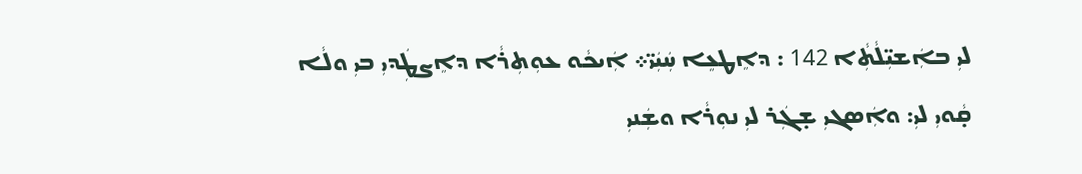ܠܝܼ ܒܐܲܫܝܼ̈ܠܵܬܼܵܐ 142 : ܕܐܸܛܥܸܐ ܚܲܝܲܝ̈܀ ܐܲܝܟܵܘ ܥܘܼܬܼܪܵܐ ܕܐܸܨܛܲܕܝܼ ܒܝܼ ܘܠܵܐ ܩ̣ܵܘܝܼ ܠܝܼ: ܘܐܲܣܓܝܼ ܫ̣ܓܲܪ ܠܝܼ ܢܘܼܪܵܐ ܘܫܲܢܝܼ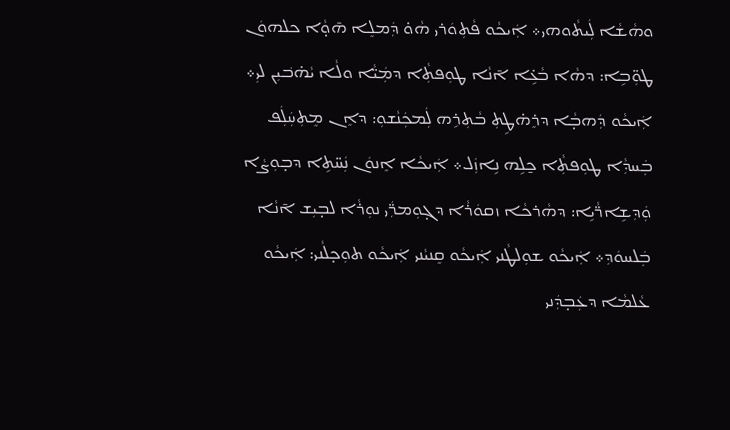ܘܗܵܫܵܐ ܠܲܝܬܵܘܗܝ܀ ܐܲܝܟܵܘ ܦܵܬܼܘܿܪܝ ܗܵܘ̇ ܕܲܡܠܸܐ ܗ̄ܘ̣ܵܐ ܟܠܗܘܿܢ ܛܘܼ̈ܒܹܐ: ܕܗܵܐ ܒܵܥܹ̇ܐ ܐ̄ܢܵܐ ܛܘܼܦܬܼܵܐ ܕܡܲܝ̈ܵܐ ܘܠܵܐ ܝܵܗ̇ܒ݁ܝܼܢ ܠܝܼ܀ ܐܲܝܟܵܘ ܕܲܗܒ̣ܵܐ ܕܪܸܗ̇ܛܹܬܼ ܒܵܬܼܪܹܗ ܠܲܡܟܲܢܵܫܘܼ: ܕܐܸܢ ܡܸܬܼܚܲܠܲܦ ܒܲܚܕܼܵܐ ܛܘܼܦܬܼܵܐ ܟ̱ܠܹܗ ܢܹܐܙܲܠ܀ ܐܲܝܟܵܐ ܐܸܢܘܿܢ ܢܲܚ̈ܬܹܐ ܕܒ̣ܘܼܨܵܐ ܘܲܕܼܫܹܐܪ̈ܵܝܹܐ: ܕܗܵܪܟܵܐ ܙܩܘܿܪܵܐ ܕܓ̣ܘܼܡܪ̈ܲܝ ܢܘܼܪܵܐ ܠܒ̣ܝܼܫ ܐ̄ܢܵܐ ܒܲܠܚܘܿܕܼ܀ ܐܲܝܟܵܘ ܫܘܼܠܛܵܢܝ ܐܲܝܟܵܘ ܩܸܢܝܵܢܝ ܐܲܝܟܵܘ ܬܘܼܟ̣ܠܵܢܝ: ܐܲܝܟܵܘ ܥܵܠܡܵܐ ܕܥܲܒ̣ܕܲܢܝ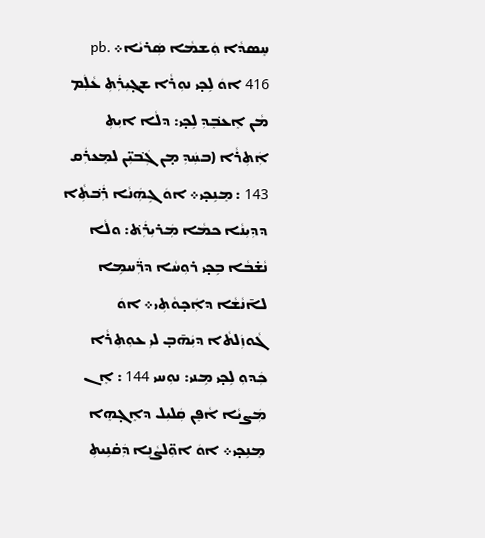ܚܸܣܕܵܐ ܘܲܫܡܵܐ ܣܲܪܝܵܐ܀ pb. 416 ܐܘܿ ܠܹܟ̣ܝ ܢܘܼܪܵܐ ܫܓ̣ܝܼܪܲܬܼ ܥܵܠܲܡ ܡܵܢ ܐܸܥܒܸ݁ܕܼ ܠܹܟ̣ܝ: ܕܠܵܐ ܐܝܼܬܼ ܐܲܬܼܪܵܐ (ܒܚܲܕܼ ܡ̣ܢ ܓܲܒ݁ܝܼ̈ܢ ܠܡܸܥܪܲܩ 143 : ܡܸܢܹܟ̣ܝ܀ ܐܘܿ ܓܹܗܲܢܵܐ ܪܲܒ݁ܬܼܵܐ ܕܕܼܝܼܢܵܐ ܟܡܵܐ ܡܲܪܝܼܪܲܬ݁: ܘܠܵܐ ܢܵܫ̇ܒܵܐ ܒܹܟ̣ܝ ܪܘܼܚܵܐ ܕܪ̈ܲܚܡܹܐ ܠܐ̄ܢܵܫܵܐ ܕܐܲܟ̣ܘܵܬܼܝ܀ ܐܘܿ ܓܵܘܙܲܠܬܵܐ ܕܝܲܗ̄ܒ̣ ܠܝܼ ܥܘܼܬܼܪܵܐ ܟܲܕܘܼ ܠܹܟ̣ܝ ܡܹܢܝ: ܢܘܼܚܝ 144 : ܐܸܢ ܡܲܨܝܵܐ ܐܵܦܸܢ ܩܲܠܝܼܠ ܕܐܸܓ̣ܗܸܐ ܡܸܢܹܟ̣ܝ܀ ܐܘܿ ܐܘܼ̈ܠܨܵܢܹܐ ܕܲܩ̇ܢܹܝܬܼ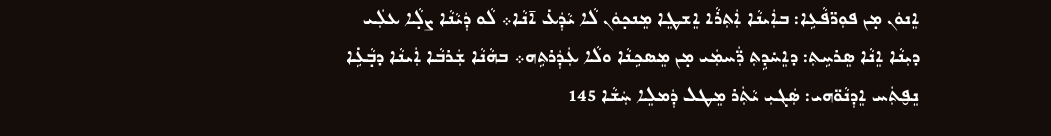ܐܸܢܘܿܢ ܡ̣ܢ ܦܘܼܪ̈ܦܵܥܹܐ: ܒܐܲܝܢܵܐ ܐܲܬܼܪܵܐ ܐܸܫܛܸܐ ܡܸܢܟ̣ܘܿܢ ܠܵܐ ܝܵܕܲܥ̇ ܐ̄ܢܵܐ܀ ܠܵܘ ܕܲܝܵܢܵܐ ܨܠ̣ܵܐ ܥܠܲܝ ܕܝܼܢܵܐ ܐܸܢܵܐ ܣܸܪܚܹܬܼ: ܕܐܸܚ̇ܕܹܬܼ ܪ̈ܲܚܡܲܝ ܡ̣ܢ ܡܸܣܟܹܢܵܐ ܘܠܵܐ ܥܲܕܲܪܬܹܗ܀ ܒܗܵܢܵܐ ܫܲܪܒܵܐ ܐܲܝܢܵܐ ܕܒ̣ܵܥܹ̇ܐ ܢܸܦ̮ܬܲܚ ܐܸܕܼܢܵܘ̈ܗܝ: ܣܲܓܝܼ ܝܵܬܲܪ ܡܸܛܠ ܕܲܡܠܸܐ ܚܲܫܵܐ 145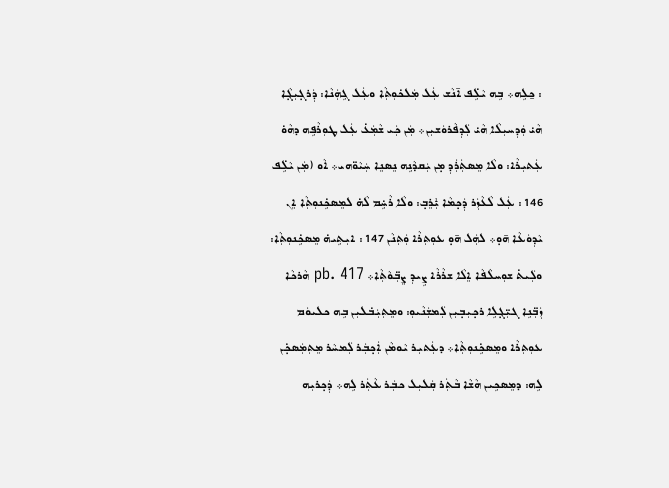: ܟ̱ܠܹܗ܀ ܒܹܗ ܝܵܠܹ̇ܦ ܐ̄ܢܵܫ ܥܲܠ ܡܲܠܟ݁ܘܼܬܼܵܐ ܘܥܲܠ ܓܹܗܲܢܵܐ: ܕܲܪܓ̣ܝܼܓ̣ܵܐ ܗܵܝ̇ ܘܲܕܼܚܝܼܠܵܐ ܗܵܝ̇ ܠܲܕܼܦܵܪܘܿܫܝܼܢ܀ ܡܲܢ ܟܲܝ ܫܵܡܲܥ̇ ܥܲܠ ܛܘܼܪܵܦܹܗ ܕܗܵܘ̇ ܥܲܬܝܼܪܵܐ: ܘܠܵܐ ܡܸܣܬܲܪܲܕܼ ܡ̣ܢ ܝܲܩܕܵܢܹܗ ܢܸܣܢܸܐ ܚܲܝܵܘ̈ܗܝ܀ ܐܵܘ (ܡܲܢ ܝܵܠܹ̇ܦ 146 : ܥܲܠ ܠܵܥܵܙܲܪ ܕܲܟ̣ܡܵܐ ܝܑܼܪܸܒ̣: ܘܠܵܐ ܪܵܚܹ̇ܡ ܠܵܗ̇ ܠܡܸܣܟܹ݁ܢܘܼܬܼܵܐ ܐܸܢ ܝܵܕܼܘܿܥܵܐ ܗ̄ܘ̣܀ ܠܗܲܠ ܗ̄ܘ̣ ܥܘܼܬܼܪܵܐ ܘܲܬܼܢܵܢ 147 : ܐܝܼܬܹܝܗ̇ ܡܸܣܟܹ݁ܢܘܼܬܼܵܐ: ܘܠܲܝܬ݁ ܫܘܼܚܠܵܦܵܐ ܐܸܠܵܐ ܫܪܵܪܵܐ ܨܹܝܕܼ ܨܸܒܼ̈ܘܵܬܼܵܐ܀ pb. 417 ܗܵܪܟܵܐ ܙܲܒܼ̈ܢܹܐ ܓܝܼ̈ܓ̣ܠܹܐ ܪܟ̣ܝܼܒ̣ܝܼܢ ܠܲܡܫܲܢܵܝܘܼ: ܘܡܸܬܼܝܲܒ݁ܠܝܼܢ ܒܹܗ ܟܠܝܘܿܡ ܥܘܼܬܼܪܵܐ ܘܡܸܣܟܹ݁ܢܘܼܬܼܵܐ܀ ܕܥܲܬܝܼܪ ܝܵܘܡܵܢ ܐܲܟ̣ܒܲܪ ܠܲܡܚܵܪ ܡܸܬܼܡܲܣܟ̣݁ܢ ܠܹܗ: ܕܡܸܣܟܹܝܢ ܗܵܫܵܐ ܒܵܬܲܪ ܩܲܠܝܼܠ ܟܒܲܪ ܥܵܬܲܪ ܠܹܗ܀ ܕܲܟ̣ܪܝܼܗ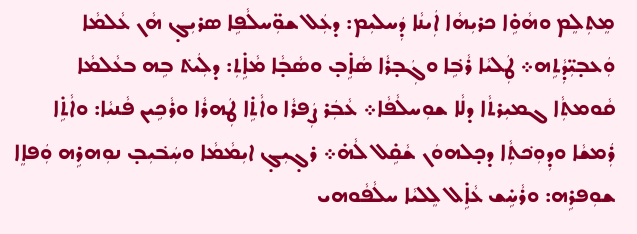ܡܸܬܼܠܸܡ ܘܗܵܘܹ̇ܐ ܟܪܝܼܗܵܐ ܐܲܝܢܵܐ ܕܲܚܠܝܼܡ: ܕܥܲܠ ܫܘܼ̈ܚܠܵܦܹܐ ܣܪܝܼܓ̣ ܗܵܢ ܥܵܠܡܵܐ ܘܲܥܒ̣ܝܼ̈ܕܼܵܬܹܗ܀ ܛܲܠܝܵܐ ܪܵܒܹ݁ܐ ܘܓܲܒ̣ܪܵܐ ܣܵܐܹ̇ܒ̣ ܘܣܵܒ̣ܵܐ ܡܵܐܹ̇ܬܼ: ܕܠܲܝܬ݁ ܒܹܗ ܒܥܵܠܡܵܐ ܩܵܘܡܬܼܵܐ ܓܡܝܼܪܬܵܐ ܕܠܵܐ ܫܘܼܚܠܵܦܵܐ܀ ܥܵܒܲܪ ܨܲܦܪܵܐ ܘܐܵܬܹ̇ܐ ܛܲܗܪܵܐ ܘܪܵܟܹܝܢ ܦܵܢܝܵܐ: ܘܐܵܬܹ̇ܐ ܪܲܡܫܵܐ ܘܕܼܘܼܟ݁ܬܼܵܐ ܕܟ̣ܠܗܘܿܢ ܫܵܩܹ̇ܠ ܠܵܗ̇܀ ܪܓ̣ܝܼܓ̣ ܐܝܼܡܵܡܵܐ ܘܚܲܒ݁ܝܼܒ̣ ܢܘܼܗܪܹܗ ܘܲܦܐܸܐ ܫܘܼܦܪܹܗ: ܘܪܵܚܹ̇ܫ ܥܵܐܹ̇ܠ ܠܸܠܝܵܐ ܚܠܵܦܵܘܗܝ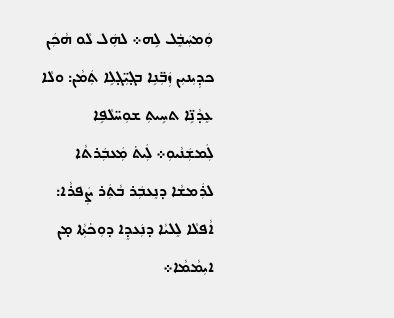ܘܲܡܚܲܒܸ݁ܠ ܠܹܗ܀ ܠܗܲܠ ܠܵܘ ܗܵܟܲܢ ܟܕܼܝܼܢܝܼܢ ܙܲܒܼ̈ܢܹܐ ܒܓ̣ܝܼ̈ܓ̣ܠܹܐ ܬܲܡܵܢ: ܘܠܵܐ ܥܸܕܵܢܹ̈ܐ ܬܚܹܝܬܼ ܫܘܼܚ̈ܠܵܦܹܐ ܠܲܡܫܲܢܵܝܘܼ܀ ܠܲܝܬ݁ ܡܲܥܒܲܪܬܵܐ ܠܪܲܡܫܵܐ ܕܢܸܥܒܲܪ ܒܵܬܲܪ ܨܲܦܪܵܐ: ܐܵܦܠܵܐ ܠܸܠܝܵܐ ܕܢܲܥܕܸܐ ܕܘܼܟ݁ܬܼܵܐ ܡ̣ܢ ܐܝܼܡܵܡܵܐ܀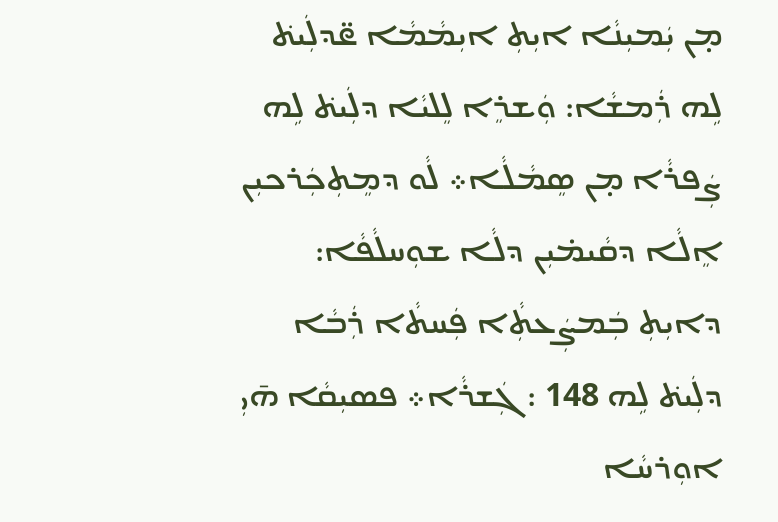ܡ̣ܢ ܝܲܡܝܼܢܵܐ ܐܝܼܬܼ ܐܝܼܡܵܡܵܐ ܧܕܠܲܝܬ݁ ܠܹܗ ܪܲܡܫܵܐ: ܘܲܫܪܸܐ ܠܸܠܝܵܐ ܕܠܲܝܬ݁ ܠܹܗ ܨܲܦܪܵܐ ܡ̣ܢ ܣܸܡܵܠܵܐ܀ ܠܵܘ ܕܡܸܬܼܟܲܪܟܝܼܢ ܐܸܠܵܐ ܕܩܵܝܡ̇ܝܼܢ ܕܠܵܐ ܫܘܼܚܠܵܦܵܐ: ܕܐܝܼܬܼ ܒܲܡܨܲܥܬܼܵܐ ܦܲܚܬܵܐ ܪܲܒܵܐ ܕܠܲܝܬ݁ ܠܹܗ 148 : ܓܲܫܪܵܐ܀ ܦܣܝܼܩܵܐ ܗ̄ܝܼ ܐܘܼܪܚܵܐ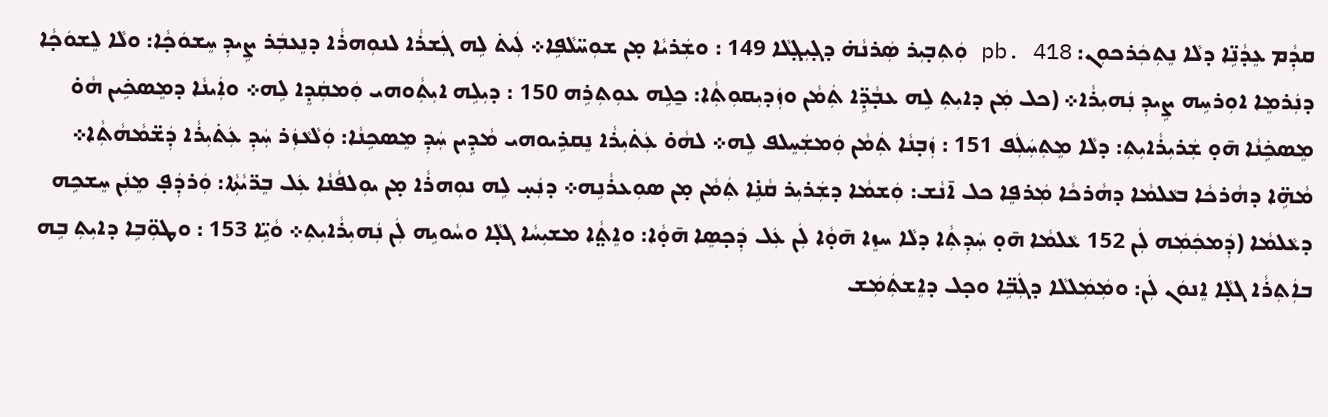ܩܕܼܵܡ ܥܸܕܵܢܹ̈ܐ ܕܠܵܐ ܢܸܬܼܟܲܪܟܘܼܢ: pb. 418 ܘܲܬܼܒ̣ܝܼܪ ܣܲܪܢܵܗ̇ ܕܓ̣ܝܼܓ̣ܠܵܐ 149 : ܘܫܲܪܝܵܐ ܡ̣ܢ ܫܘܼܚ̈ܠܵܦܹܐ܀ ܠܲܝܬ݁ ܠܹܗ ܓܲܫܪܵܐ ܠܢܘܼܗܪܵܐ ܕܢܸܥܒܲܪ ܨܹܝܕܼ ܚܸܫܘܿܟ̣ܵܐ: ܘܠܵܐ ܠܸܫܘܿܟ̣ܵܐ ܕܢܲܪܡܸܐ ܐܘܼܪܚܹܗ ܨܹܝܕܼ ܢܲܗܝܼܪܵܐ܀ (ܟܠ ܡܲܢ ܕܐܝܼܬܼ ܠܹܗ ܥܒ̣ܵܕܹ̈ܐ ܬܲܡܵܢ ܘܙܲܕܝܼܩܘܼܬܼܵܐ: ܟ̱ܠܹܗ ܥܘܼܬܼܪܹܗ 150 : ܕܝܼܠܹܗ ܐܝܼܬܼܵܘܗܝ ܘܲܡܩܲܕܸܐ ܠܹܗ܀ ܘܐܲܝܢܵܐ ܕܡܸܣܟܹ݁ܝܢ ܗܵܘ̇ ܡܸܣܟܹ݁ܢܵܐ ܗ̄ܘ̣ ܫܲܪܝܼܪܵܐܝܼܬܼ: ܕܠܵܐ ܡܸܬܼܚܲܠܲܦ 151 : ܙܲܒ̣ܢܵܐ ܬܲܡܵܢ ܘܲܡܫܲܚܸܠܦ ܠܹܗ܀ ܠܗܵܘ̇ ܥܲܬ݁ܝܼܪܵܐ ܢܸܩܪܹܝܘܗܝ ܡܵܕܹܝܢ ܚܲܕܼ ܡܸܣܟܹܢܵܐ: ܘܲܠܵܥܵܙܲܪ ܚܲܕܼ ܥܲܬ݁ܝܼܪܵܐ ܕܲܫ̈ܡܵܗܵܬܼܵܐ܀ ܡܵܗܹ̈ܐ ܕܗܵܪܟܵܐ ܒܥܵܠܡܵܐ ܕܗܵܪܟܵܐ ܡܲܪܦܸܐ ܟܠ ܐ̄ܢܵܫ: ܘܲܫܡܵܐ ܕܫܲܪܝܼܪ ܩܵܢܹ̇ܐ ܬܲܡܵܢ ܡ̣ܢ ܣܘܼܥܪܵܢܹܗ܀ ܕܢܲܚ̣ ܠܹܗ ܢܘܼܗܪܵܐ ܡ̣ܢ ܝܘܼܠܦܵܢܵܐ ܥܲܠ ܒܸܪ̈ܝܵܬܼܵܐ: ܘܲܪܕܲܦ̣ ܡܸܢܲܢ ܚܸܫܟܹܗ ܕܥܵܠܡܵܐ (ܕܲܡܟܲܡܲܗ ܠܲܢ 152 ܥܵܠܡܵܐ ܗ̄ܘ̣ ܚܲܕܼܬܼܵܐ ܕܠܵܐ ܚܙܸܐ ܗ̄ܘ̣ܵܐ ܠܲܢ ܥܲܠ ܕܲܟ̣ܣܸܐ ܗ̄ܘ̣ܵܐ: ܘܐܸܬ݀ܵܐ ܡܫܝܼܚܵܐ ܓܠ̣ܵܐ ܘܚܵܘܝܹܗ ܠܲܢ ܢܲܗܝܼܪܵܐܝܼܬܼ܀ ܘܵܝܹ̈ܐ 153 : ܘܛܘܼ̈ܒܹܐ ܕܐܝܼܬܼ ܒܹܗ ܒܐܲܬܼܪܵܐ ܓܠ̣ܵܐ ܐܸܢܘܿܢ ܠܲܢ: ܘܡܲܡܲܠܠܵܐ ܕܓܲܒܹ̈ܐ ܘܟ̣ܠ ܕܐܸܫܬܲܡܲܫ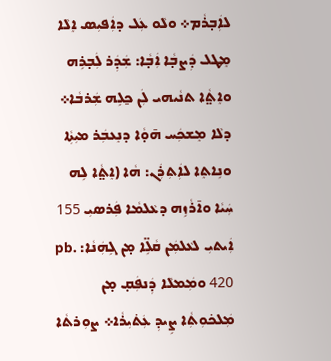ܠܐܲܒ̣ܪܵܡ܀ ܘܠܵܘ ܥܲܠ ܕܐܲܦܝܼܣ ܐܸܠܵܐ ܡܸܛܠ ܕܲܨܒ̣ܵܐ ܐܲܒ̣ܵܐ: ܫܲܕܲܪ ܠܲܒ̣ܪܹܗ ܘܐܸܬ݀ܵܐ ܬܢܵܝܗܝ ܠܲܢ ܟ̱ܠܹܗ ܫܲܪܒܵܐ܀ ܕܠܵܐ ܡܸܫܟܲܚ ܗ̄ܘ̣ܵܐ ܕܢܸܥܒܲܪ ܡܝܼܬܼܵܐ ܘܢܹܐܬܸܐ ܠܐܲܬܼܪܲܢ: ܗܵܐ (ܐܸܬ݀ܵܐ ܠܹܗ ܚܲܝܵܐ ܘܐ̄ܪܵܙܹܗ ܕܥܵܠܡܵܐ ܦܲܪܣܝܼ 155 ܐܲܝܬܝܼ ܠܥܵܠܡܲܢ ܩܵܠܹ̈ܐ ܡ̣ܢ ܓܹܗܲܢܵܐ: pb. 420 ܘܡܲܡܠܵܐ ܕܲܢܦܲܩ̣ ܡ̣ܢ ܡܲܠܟ݁ܘܼܬܼܵܐ ܨܹܝܕܼ ܥܲܬ݁ܝܼܪܵܐ܀ ܨܘܼܪܬܵܐ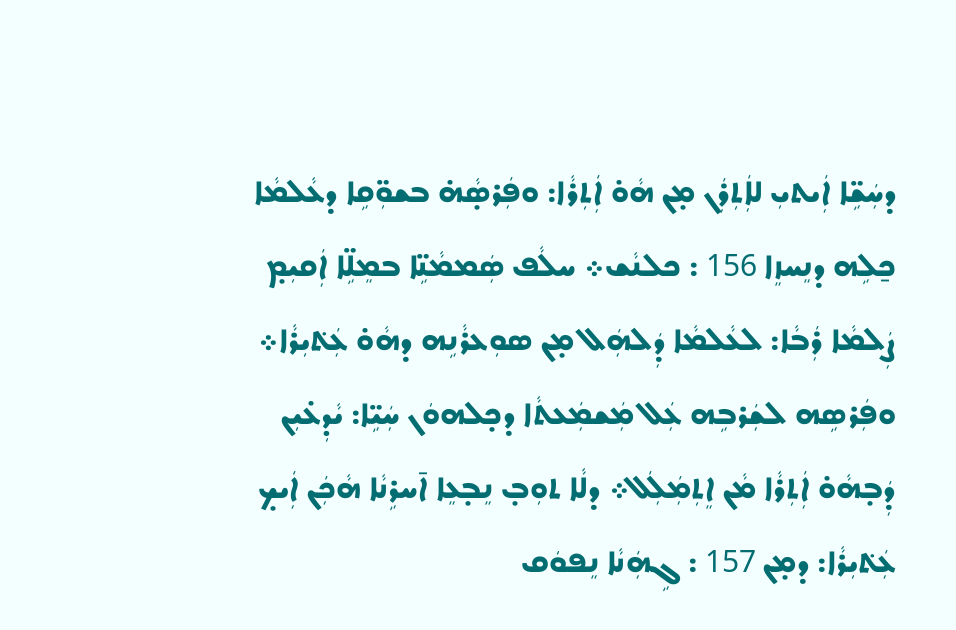ܕܚܲܫܹ̈ܐ ܐܲܝܬܝܼ ܠܐܲܬܼܪܲܢ ܡ̣ܢ ܗܵܘ̇ ܐܲܬܼܪܵܐ: ܘܦܲܪܣ̣ܵܗ̇ ܒܫܘܼ̈ܩܹܐ ܕܥܵܠܡܵܐ ܟ̱ܠܹܗ ܕܢܸܚܙܸܐ 156 : ܟܠܢܵܫ܀ ܚܠܵܦ ܣܲܡܡܵܢܹ̈ܐ ܒܡܸܠܹ̈ܐ ܐܲܩܝܼܡ̣ ܨܲܠܡܵܐ ܪܲܒܵܐ: ܠܥܵܠܡܵܐ ܕܲܠܗܲܠ ܡ̣ܢ ܣܘܼܥܪܵܢܹܗ ܕܗܵܘ̇ ܥܲܬ݁ܝܼܪܵܐ܀ ܘܦܲܪܣܹܗ ܠܫܲܪܒܹܗ ܥܲܠ ܡܲܫܡܲܥܬܵܐ ܕܟ̣ܠܗܘܿܢ ܚܲܝܹ̈ܐ: ܝܵܕܼܥ̇ܝܼܢ ܕܲܒ̣ܗܵܘ̇ ܐܲܬܼܪܵܐ ܡܵܢ ܐܸܬܼܡܲܠܲܠ܀ ܕܠܵܐ ܬܘܼܒ̣ ܢܸܒ̣ܥܸܐ ܐ̄ܚܪܹܢܵܐ ܗܵܟܲܢ ܐܲܝܟ̣ ܥܲܬ݁ܝܼܪܵܐ: ܕܡ̣ܢ 157 : ܓܹܗܲܢܵܐ ܢܸܦܘܿܩ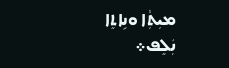ܡܝܼܬܼܵܐ ܘܢܹܐܬܸܐ ܢܲܠܸܦ܀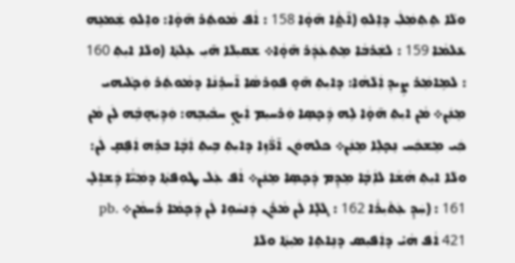ܘܠܵܐ ܬܸܬܼܡܲܠܲ ܕܐܸܠܘܼ (ܐ̄ܬ݀ܵܐ ܗ̄ܘ̣ܵܐ 158 : ܐܵܦ ܡܵܘܬܲܪ ܗ̄ܘ̣ܵܐ: ܘܐܸܠܘܼ ܫܲܡܥܹܗ ܥܵܠܡܵܐ 159 : ܠܫܲܪܒܵܐ ܡܸܬܼܥܲܕܲܪ ܗ̄ܘ̣ܵܐ܀ ܫܩܝܼܠܵܐ ܗ̄ܝܼ ܥܸܠܬܼܵܐ (ܘܠܵܐ ܐܝܼܬܼ 160 : ܠܡܹܐܡܲܪ ܨܹܝܕܼ ܐܲܠܵܗܵܐ: ܕܐܝܼܬܼ ܗ̄ܘ̣ ܦܘܼܪܣܵܐ ܐ̄ܚܪܹܢܵܐ ܕܡܵܘܬܲܪ ܘܲܟ̣ܠܵܝܗܝ ܡܸܢܲܢ܀ ܡܵܢ ܐܝܼܬܼ ܗ̄ܘ̣ܵܐ ܠܹܗ ܕܲܟ̣ܣܸܐ ܘܲܪܚܝܼܡ ܐܲܝܟ̣ ܚܒ݁ܝܼܒܹܗ: ܘܲܕܼܝܲܗ̣ܒܹ݁ܗ ܠܲܢ ܡܵܢ ܟܲܝ ܡܸܫܟܲܚ ܢܸܟ̣ܠܸܐ ܡܸܢܲܢ܀ ܟܠܗܘܿܢ ܐ̄ܪ̈ܵܙܹܐ ܕܐܝܼܬܼ ܒܹܝܬܼ ܐܲܒ̣ܵܐ ܒܪܹܗ ܐܲܦܸܩ̣ ܠܲܢ: ܘܠܵܐ ܐܝܼܬܼ ܗܵܫܵܐ ܠܐܲܒ̣ܵܐ ܡܸܕܸܡ ܕܲܟ̣ܣܸܐ ܡܸܢܲܢ܀ ܐܵܦ ܥܲܠ ܛܘܼܦܬܼܵܐ ܕܡܲܝ̈ܵܐ ܕܲܫܐܸܠ̣ 161 : (ܚܲܕܼܸ ܥܲܬ݁ܝܼܪܵܐ 162 : ܓܠ̣ܵܐ ܠܲܢ ܡܵܪܲܢ ܕܲܢܚܵܘܸܐ ܠܲܢ ܕܲܟ̣ܡܵܐ ܪܲܚܡܵܢ܀ pb. 421 ܐܵܦ ܗܵܝ̇ ܕܐܲܦܝܼܣ ܕܢܹܐܬܸܐ ܡܝܼܬܼܵܐ ܘܠܵܐ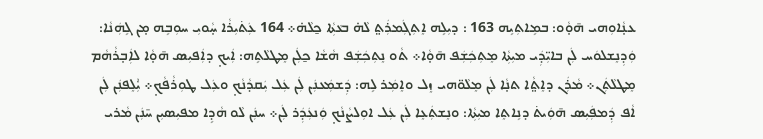ܥܢ̣ܵܐܘܼܗܝ ܗ̄ܘ̣ܵܘ: ܒܡܹܐܬܼܝܹܗ 163 : ܕܝܼܠܹܗ ܐܸܬܼܓܲܡܪܲܬ݀ ܠܵܗ̇ ܒܥܵܬܼܵܐ ܟ̱ܠܵܗ̇܀ 164 ܥܲܬ݁ܝܼܪܵܐ ܚ̣ܵܘܝܼ ܚܘܼܒܹܗ ܡ̣ܢ ܓܹܗܲܢܵܐ: ܘܲܕܼܢܸܫܠܘܿܚ ܠܲܢ ܒܐܝܼ̈ܕܲܝ ܡܝܼܬܼܵܐ ܡܸܬܼܟܲܫܲܦ ܗ̄ܘ̣ܵܐ܀ ܬܵܘ ܢܸܬܼܟܲܫܲܦ ܗܵܫܵܐ ܟ̱ܠܲܢ ܡܸܛܠܵܬܹܗ: ܐܲܝܟ̣ ܕܐܲܦܝܼܣ ܗ̄ܘ̣ܵܐ ܠܐܲܒ̣ܪܵܗܵܡ ܡܸܛܠܵܬܲܢ܀ ܡܵܪܲܢ ܕܐܸܬ݀ܵܐ ܬܢ̣ܵܐ ܠܲܢ ܡܸܠܵܘ̈ܗܝ ܙܸܠ ܘܐܸܡܲܪ ܠܹܗ: ܕܲܫܡܲܥܢܲܢ ܠܲܢ ܥܲܠ ܝܲܩܕܵܢܵܟ̣ ܘܥܲܠ ܛܘܼܪܵܦܵܟ̣܀ ܝܑܼܠܸܦܢܲܢ ܠܲܢ ܐܵܦ ܕܲܡܦܲܝܼܣ ܗ̄ܘܲܝܬ݁ ܕܢܹܐܬܸܐ ܡܝܼܬܼܵܐ: ܘܢܸܫܬܲܥܸܐ ܠܲܢ ܥܲܠ ܐܘܼܠܨܵܢܵܟ̣ ܘܲܢܥܲܕܲܪ ܠܲܢ܀ ܚܢܲܢ ܠܵܘ ܗܵܕܹܐ ܡܦܝܼܣܝܼܢ ܚ̄ܢܲܢ ܡܵܪܝ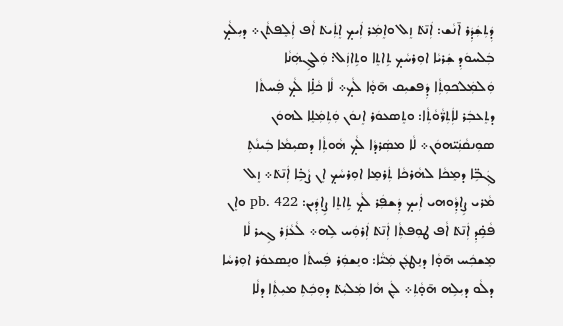ܕܲܬܼܫܲܕܲܪ ܐ̄ܢܵܫ: ܐܲܢ̄ܬ݁ ܙܸܠ ܘܐܸܡܲܪ ܐܲܝܟ̣ ܐܸܬܲܝܬ݁ ܐܵܦ ܐܲܠܸܦܬܵܢ܀ ܕܝܼܠܵܟ̣ ܒܲܠܚܘܿܕܼ ܫܲܪܝܵܐ ܐܘܼܪܚܵܟ̣ ܬܹܐܬܸܐ ܘܬܹܐܙܲܠ: ܘܲܠܓܹܗܲܢܵܐ ܘܲܠܡܲܠܟ݁ܘܼܬܼܵܐ ܕܲܦܫܝܼܩ ܗ̄ܘ̣ܵܐ ܠܵܟ̣܀ ܠܵܐ ܟܵܠܹ̇ܐ ܠܵܟ̣ ܦܲܚܬܵܐ ܕܬܸܥܒܲܪ ܠܐܲܬܼܪ̈ܵܘܵܬܼܵܐ: ܘܬܸܣܥܘܿܪ ܐܸܢܘܿܢ ܘܲܬܼܡܲܠܸܐ ܠܗܘܿܢ ܣܘܼܢܩܵܢܲܝ̈ܗܘܿܢ܀ ܠܵܐ ܡܣܲܪܕܵܐ ܠܵܟ̣ ܗܵܘܬܼܵܐ ܕܣܝܼܡܵܐ ܒܲܝܢܵܬܼ ܓܲܒܹ̈ܐ ܕܡܸܟܵܐ ܠܗܵܪܟܵܐ ܬܲܪܡܸܐ ܐܘܼܪܚܵܟ̣ ܐܸܢ ܨܵܒܹ̇ܐ ܐܲܢ̄ܬ݁܀ ܙܸܠ ܡܵܪܝ ܨܹܐܕܼܵܘܗܝ ܐܲܝܟ̣ ܕܲܫܦܲܪ ܠܵܟ̣ ܬܹܐܬܸܐ ܨܹܐܕܲܝܢ: pb. 422 ܘܐܸܢ ܦܵܩܹ̇ܕܼ ܐܲܢ̄ܬ݁ ܐܵܦ ܛܘܼܦܬܼܵܐ ܐܲܢ̄ܬ݁ ܐܲܪܘܲܚ ܠܹܗ܀ ܠܵܥܵܙܲܪ ܓܹܝܪ ܠܵܐ ܡܸܫܟܲܚ ܗ̄ܘ̣ܵܐ ܕܢܸܛܥܲܢ ܡܲܝ̈ܵܐ: ܘܢܸܫܘܲܪ ܦܲܚܬܵܐ ܘܢܸܣܥܘܿܪ ܐܘܼܪܚܵܐ ܕܠܵܘ ܕܝܼܠܹܗ ܗ̄ܘ̣ܵܬܼ܀ ܠܲܢ ܗܵܐ ܡܲܠܝܲܬ݁ ܕܘܼܟܲܬܼ ܡܝܼܬܼܵܐ ܕܠܵܐ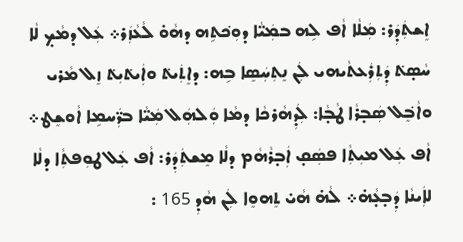ܐܸܫܬܲܕܲܪ: ܡܲܠܵܐ ܐܵܦ ܠܹܗ ܒܡܲܝ̈ܵܐ ܕܘܼܟ݁ܬܹܗ ܕܗܵܘ̇ ܠܵܥܵܙܲܪ܀ ܥܲܠ ܕܡܵܟ̣ ܠܵܐ ܚܵܣ̣ܬ݁ ܕܲܬܼܪܲܥܬܵܝܗܝ ܠܲܢ ܢܸܬܼܚܲܣܸܐ ܒܹܗ: ܕܐܸܬܲܝܬ݁ ܘܐܲܝܬ݁ܝܼܬ݁ ܙܸܠ ܡܵܪܝ ܘܐܵܒܸ݁ܠ ܣܲܒ̣ܪܵܐ ܛܵܒ̣ܵܐ: ܠܲܕܼܗܵܪܟܵܐ ܕܡܵܐ ܘܲܠܗܲܠ ܡܲܝ̈ܵܐ ܒܪ̈ܲܚܡܹܐ ܐܵܘܫܸܛ܀ ܐܵܦ ܥܲܠ ܡܝܼܬܼܵܐ ܦܣܲܩ̣ ܐܲܒ̣ܪܵܗܵܡ ܕܠܵܐ ܡܸܫܬܲܕܲܪ: ܐܵܦ ܥܲܠ ܛܘܼܦܬܼܵܐ ܕܠܵܐ ܠܐܲܝܢܵܐ ܕܲܒ̣ܥ̣ܵܗ̇܀ ܠܵܗ̇ ܗܵܝ̇ ܬܸܗܘܸܐ ܠܲܢ ܗܵܕܼ 165 :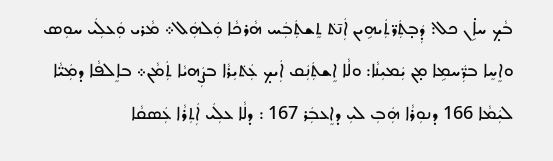ܒܵܟ̣ ܚܐܹ̇ܢ ܟܠ: ܕܲܒ̣ܬܲܪ̈ܬܲܝܗܹܝܢ ܐܲܢ̄ܬ݁ ܬܸܫܬܲܒܲܚ ܗܵܪܟܵܐ ܘܲܠܗܲܠ܀ ܡܵܪܝ ܘܲܥܠܲܝ ܚܘܼܣ ܘܐܸܚܸܐ ܒܪ̈ܲܚܡܹܐ ܡ̣ܢ ܝܲܡܝܼܢܵܐ: ܘܠܵܐ ܐܸܫܬܲܢܲܩ ܐܲܝܟ̣ ܥܲܬ݁ܝܼܪܵܐ ܒܨܲܗܝܵܐ ܬܲܡܵܢ܀ ܒܐܸܠܦܵܐ ܕܡܲܝ̈ܵܐ ܠܝܲܡܵܐ 166 ܕܢܘܼܪܵܐ ܗܲܒܼ ܠܝܼ ܕܐܸܥܒܲܪ 167 : ܕܠܵܐ ܥܠܲܝ ܐܲܬܼܪܵܐ ܥܲܣܩܵܐ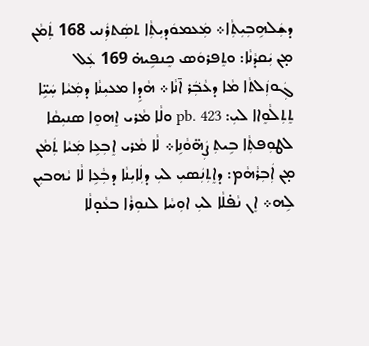ܕܫܲܠܗܹܒܼܝܼܬܼܵܐ܀ ܡܲܥܡܘܿܕܝܼܬܼܵܐ ܬܣܲܬܪܲܢܝ 168 ܬܲܡܵܢ ܡ̣ܢ ܝܲܩܕܵܢܵܐ: ܘܬܸܦܪܘܿܣ ܟܸܢܦܹܝܗ̇ 169 ܥܲܠ ܓܲܘܙܲܠܬܵܐ ܡܵܐ ܕܥܵܒ݁ܲܪ ܐ̄ܢܵܐ܀ ܗܵܕܹܐ ܡܥܝܼܢܵܐ ܕܡܲܝܵܐ ܚܲܝܹ̈ܐ ܬܸܬܼܠܵܘܸܐܐ ܠܝܼ: pb. 423 ܘܠܵܐ ܡܵܪܝ ܐܸܗܘܸܐ ܣܢܝܼܩܵܐ ܠܛܘܼܦܬܼܵܐ ܒܹܝܬܼ ܨܲܗ̈ܘܵܢܹܐ܀ ܠܵܐ ܡܵܪܝ ܐܸܒܼܥܹܐ ܡܲܝܵܐ ܬܲܡܵܢ ܡ̣ܢ ܐܲܒܼܪܵܗܵܡ: ܕܐܸܬܼܢܲܣܝܼ ܠܝܼ ܕܠܲܐܝܼܢܵܐ ܕܒܼܵܥܹܐ ܠܵܐ ܝܵܗܒܝܼܢ ܠܹܗ܀ ܐܸܢ ܢܵܦ̇ܠܵܐ ܠܝܼ ܐܘܼܚܵܐ ܠܢܘܼܪܵܐ ܒܥܵܘ̣ܠܵܐ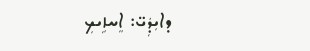ܕܐܝܼܕܲܝ̈: ܐܸܚܙܹܝܟܼ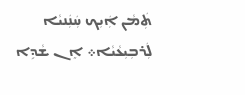ܬܲܡܵܢ ܐܲܝܼܟ ܚܲܢܲܢܝܵܐ ܠܲܪܒܼܝܼܥܵܝܵܐ܀ ܐܸܢ ܫܵܕܹܐ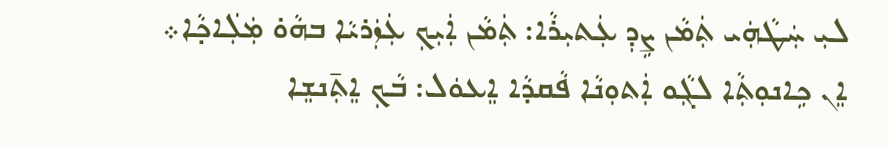ܠܝܼ ܚܲܛܵܗܲܝ ܬܲܡܵܢ ܨܹܕܼ ܥܲܬܝܼܪܵܐ: ܬܲܡܵܢ ܐܲܝܼܟܼ ܥܲܙܲܪܝܵܐ ܒܗܵܘ݁ ܡܲܠܲܐܟ̣ܵܐ܀ ܐܸܢ ܟܹܐܢܘܼܬܼܵܐ ܠܓܼܵܘ ܐܲܬܘܼܢܵܐ ܦܵܩܕܵܐ ܐܸܥܘܿܠ: ܒܵܟܼ ܐܸܬܼ̄ܢܫܸܐ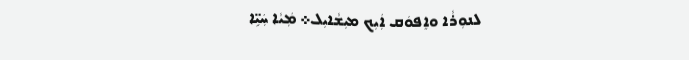ܠܢܘܼܪܵܐ ܘܐܸܦܘܿܩ ܐܲܝܼܟ ܡܝܼܫܵܐܝܼܠ܀ ܡܲܝܵܐ ܚܲܝܹ̈ܐ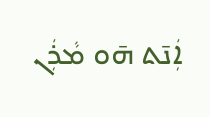ܐܲܢ̄ܬ ܗ̄ܘ ܡܵܪܲܢ